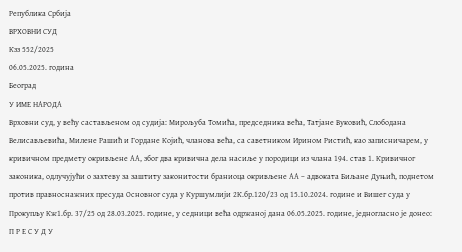Република Србија
ВРХОВНИ СУД
Кзз 552/2025
06.05.2025. година
Београд
У ИМЕ НАРОДА
Врховни суд, у већу састављеном од судија: Мирољуба Томића, председника већа, Татјане Вуковић, Слободана Велисављевића, Милене Рашић и Гордане Којић, чланова већа, са саветником Ирином Ристић, као записничарем, у кривичном предмету окривљене АА, због два кривична дела насиље у породици из члана 194. став 1. Кривичног законика, одлучујући о захтеву за заштиту законитости браниоца окривљене АА – адвоката Биљане Дуњић, поднетом против правноснажних пресуда Основног суда у Куршумлији 2К.бр.120/23 од 15.10.2024. године и Вишег суда у Прокупљу Кж1.бр. 37/25 од 28.03.2025. године, у седници већа одржаној дана 06.05.2025. године, једногласно је донео:
П Р Е С У Д У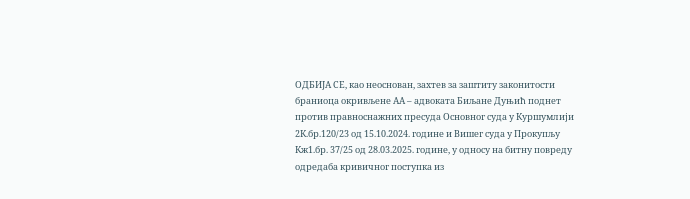ОДБИЈА СЕ, као неоснован, захтев за заштиту законитости браниоца окривљене АА – адвоката Биљане Дуњић поднет против правноснажних пресуда Основног суда у Куршумлији 2К.бр.120/23 од 15.10.2024. године и Вишег суда у Прокупљу Кж1.бр. 37/25 од 28.03.2025. године, у односу на битну повреду одредаба кривичног поступка из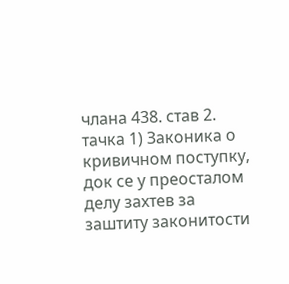члана 438. став 2. тачка 1) Законика о кривичном поступку, док се у преосталом делу захтев за заштиту законитости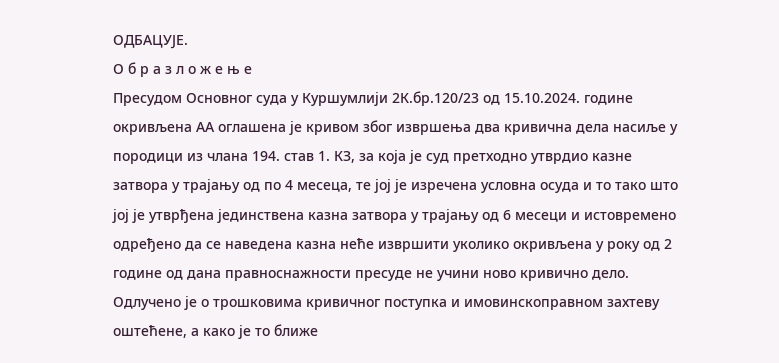ОДБАЦУЈЕ.
О б р а з л о ж е њ е
Пресудом Основног суда у Куршумлији 2К.бр.120/23 од 15.10.2024. године окривљена АА оглашена је кривом због извршења два кривична дела насиље у породици из члана 194. став 1. КЗ, за која је суд претходно утврдио казне затвора у трајању од по 4 месеца, те јој је изречена условна осуда и то тако што јој је утврђена јединствена казна затвора у трајању од 6 месеци и истовремено одређено да се наведена казна неће извршити уколико окривљена у року од 2 године од дана правноснажности пресуде не учини ново кривично дело. Одлучено је о трошковима кривичног поступка и имовинскоправном захтеву оштећене, а како је то ближе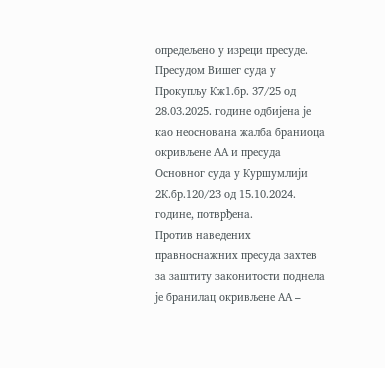опредељено у изреци пресуде.
Пресудом Вишег суда у Прокупљу Кж1.бр. 37/25 од 28.03.2025. године одбијена је као неоснована жалба браниоца окривљене АА и пресуда Основног суда у Куршумлији 2К.бр.120/23 од 15.10.2024. године, потврђена.
Против наведених правноснажних пресуда захтев за заштиту законитости поднела је бранилац окривљене АА –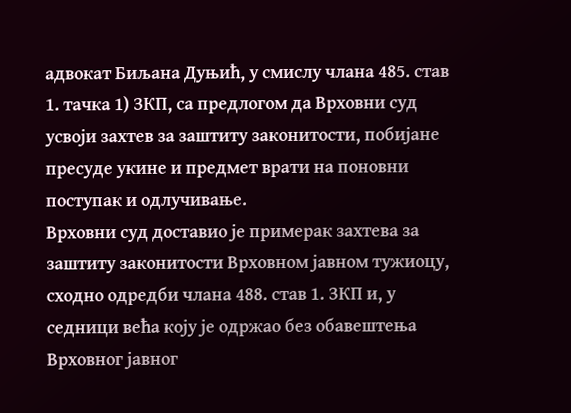адвокат Биљана Дуњић, у смислу члана 485. став 1. тачка 1) ЗКП, са предлогом да Врховни суд усвоји захтев за заштиту законитости, побијане пресуде укине и предмет врати на поновни поступак и одлучивање.
Врховни суд доставио је примерак захтева за заштиту законитости Врховном јавном тужиоцу, сходно одредби члана 488. став 1. ЗКП и, у седници већа коју је одржао без обавештења Врховног јавног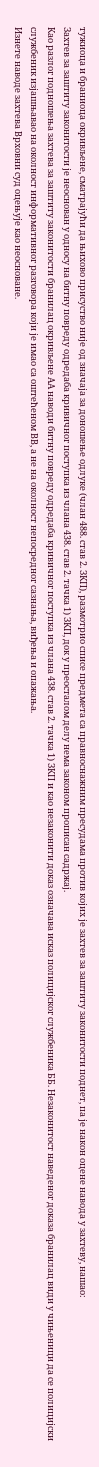тужиоца и браниоца окривљене, сматрајући да њихово присуство није од значаја за доношење одлуке (члан 488. став 2. ЗКП), размотрио списе предмета са правноснажним пресудама против којих је захтев за заштиту законитости поднет, па је након оцене навода у захтеву, нашао:
Захтев за заштиту законитости је неоснован у односу на битну повреду одредаба кривичног поступка из члана 438. став 2. тачка 1) ЗКП, док у преосталом делу нема законом прописан садржај.
Као разлог подношења захтева за заштиту законитости бранилац окривљене АА наводи битну повреду одредаба кривичног поступка из члана 438. став 2. тачка 1) ЗКП и као незаконити доказ означава исказ полицијског службеника ББ. Незаконитост наведеног доказа бранилац види у чињеници да се полицијски службеник изјашњавао на околност информативног разговора који је имао са оштећеном ВВ, а не на околност непосредног сазнања, виђења и опажања.
Изнете наводе захтева Врховни суд оцењује као неосноване.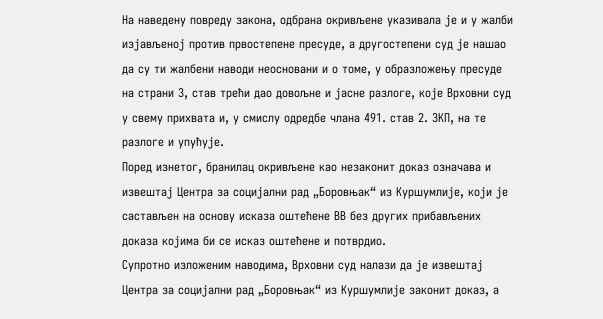На наведену повреду закона, одбрана окривљене указивала је и у жалби изјављеној против првостепене пресуде, а другостепени суд је нашао да су ти жалбени наводи неосновани и о томе, у образложењу пресуде на страни 3, став трећи дао довољне и јасне разлоге, које Врховни суд у свему прихвата и, у смислу одредбе члана 491. став 2. ЗКП, на те разлоге и упућује.
Поред изнетог, бранилац окривљене као незаконит доказ означава и извештај Центра за социјални рад „Боровњак“ из Куршумлије, који је састављен на основу исказа оштећене ВВ без других прибављених доказа којима би се исказ оштећене и потврдио.
Супротно изложеним наводима, Врховни суд налази да је извештај Центра за социјални рад „Боровњак“ из Куршумлије законит доказ, а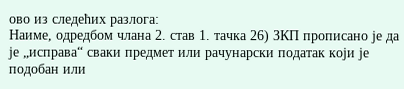ово из следећих разлога:
Наиме, одредбом члана 2. став 1. тачка 26) ЗКП прописано је да је „исправа“ сваки предмет или рачунарски податак који је подобан или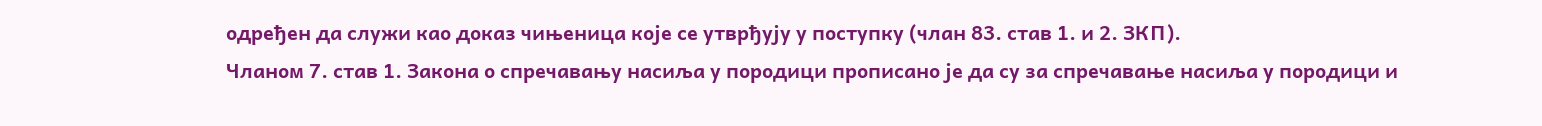одређен да служи као доказ чињеница које се утврђују у поступку (члан 83. став 1. и 2. ЗКП).
Чланом 7. став 1. Закона о спречавању насиља у породици прописано је да су за спречавање насиља у породици и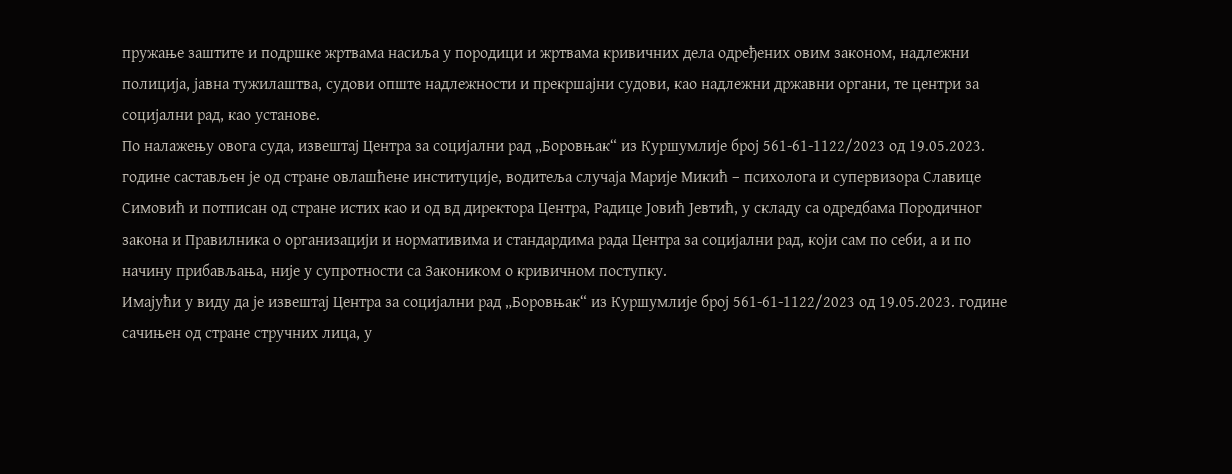пружање заштите и подршке жртвама насиља у породици и жртвама кривичних дела одређених овим законом, надлежни полиција, јавна тужилаштва, судови опште надлежности и прекршајни судови, као надлежни државни органи, те центри за социјални рад, као установе.
По налажењу овога суда, извештај Центра за социјални рад „Боровњак“ из Куршумлије број 561-61-1122/2023 од 19.05.2023. године састављен је од стране овлашћене институције, водитеља случаја Марије Микић – психолога и супервизора Славице Симовић и потписан од стране истих као и од вд директора Центра, Радице Јовић Јевтић, у складу са одредбама Породичног закона и Правилника о организацији и нормативима и стандардима рада Центра за социјални рад, који сам по себи, а и по начину прибављања, није у супротности са Закоником о кривичном поступку.
Имајући у виду да је извештај Центра за социјални рад „Боровњак“ из Куршумлије број 561-61-1122/2023 од 19.05.2023. године сачињен од стране стручних лица, у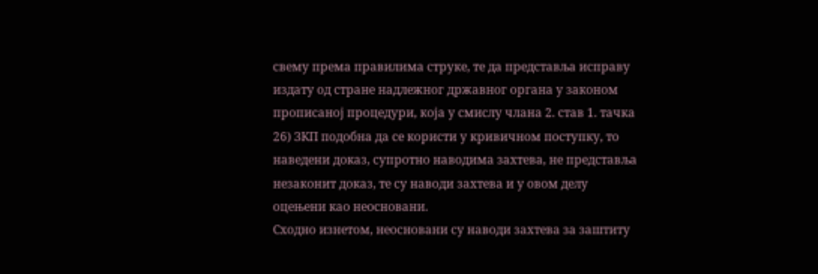свему према правилима струке, те да представља исправу издату од стране надлежног државног органа у законом прописаној процедури, која у смислу члана 2. став 1. тачка 26) ЗКП подобна да се користи у кривичном поступку, то наведени доказ, супротно наводима захтева, не представља незаконит доказ, те су наводи захтева и у овом делу оцењени као неосновани.
Сходно изнетом, неосновани су наводи захтева за заштиту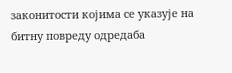законитости којима се указује на битну повреду одредаба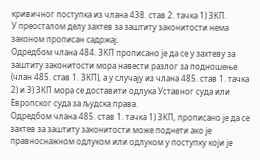кривичног поступка из члана 438. став 2. тачка 1) ЗКП.
У преосталом делу захтев за заштиту законитости нема законом прописан садржај.
Одредбом члана 484. ЗКП прописано је да се у захтеву за заштиту законитости мора навести разлог за подношење (члан 485. став 1. ЗКП), а у случају из члана 485. став 1. тачка 2) и 3) ЗКП мора се доставити одлука Уставног суда или Европског суда за људска права.
Одредбом члана 485. став 1. тачка 1) ЗКП, прописано је да се захтев за заштиту законитости може поднети ако је правноснажном одлуком или одлуком у поступку који је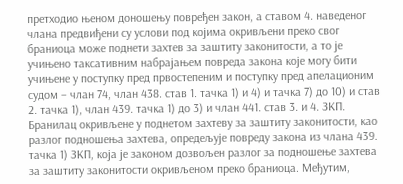претходио њеном доношењу повређен закон, а ставом 4. наведеног члана предвиђени су услови под којима окривљени преко свог браниоца може поднети захтев за заштиту законитости, а то је учињено таксативним набрајањем повреда закона које могу бити учињене у поступку пред првостепеним и поступку пред апелационим судом – члан 74, члан 438. став 1. тачка 1) и 4) и тачка 7) до 10) и став 2. тачка 1), члан 439. тачка 1) до 3) и члан 441. став 3. и 4. ЗКП.
Бранилац окривљене у поднетом захтеву за заштиту законитости, као разлог подношења захтева, опредељује повреду закона из члана 439. тачка 1) ЗКП, која је законом дозвољен разлог за подношење захтева за заштиту законитости окривљеном преко браниоца. Међутим,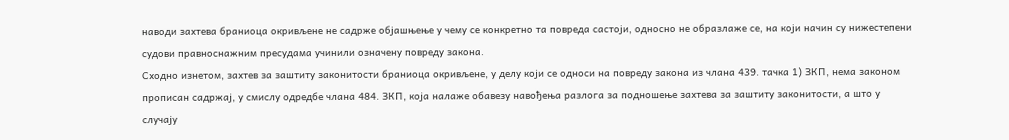наводи захтева браниоца окривљене не садрже објашњење у чему се конкретно та повреда састоји, односно не образлаже се, на који начин су нижестепени судови правноснажним пресудама учинили означену повреду закона.
Сходно изнетом, захтев за заштиту законитости браниоца окривљене, у делу који се односи на повреду закона из члана 439. тачка 1) ЗКП, нема законом прописан садржај, у смислу одредбе члана 484. ЗКП, која налаже обавезу навођења разлога за подношење захтева за заштиту законитости, а што у случају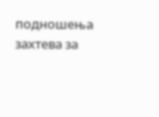подношења захтева за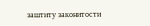заштиту законитости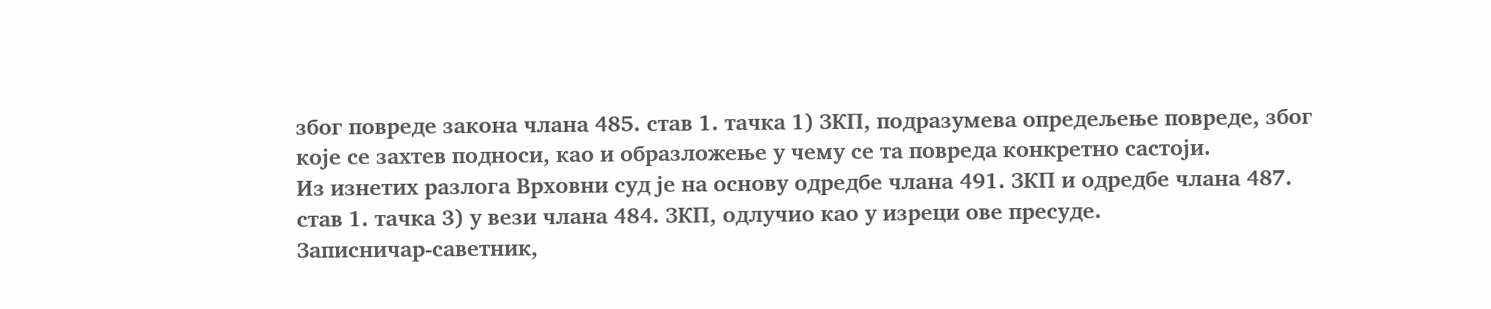због повреде закона члана 485. став 1. тачка 1) ЗКП, подразумева опредељење повреде, због које се захтев подноси, као и образложење у чему се та повреда конкретно састоји.
Из изнетих разлога Врховни суд је на основу одредбе члана 491. ЗКП и одредбе члана 487. став 1. тачка 3) у вези члана 484. ЗКП, одлучио као у изреци ове пресуде.
Записничар-саветник,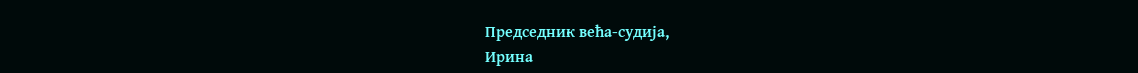Председник већа-судија,
Ирина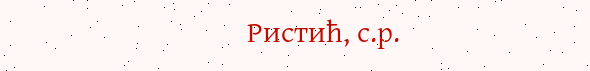Ристић, с.р.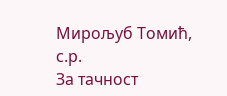Мирољуб Томић, с.р.
За тачност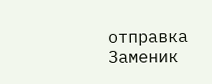отправка
Заменик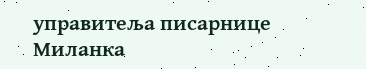управитеља писарнице
Миланка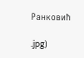Ранковић

.jpg)